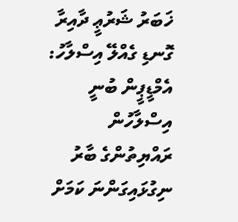ޚަބަރު ޝަރުޢީ ދާއިރާ
ގޮނޑި ގެއްލޭ އިސްލާހު: އެމްޑީޕީން ބުނީ އިސްލާހުން ރައްޔިތުންގެ ބާރު ނިގުޅައިގަންނަ ކަމަށް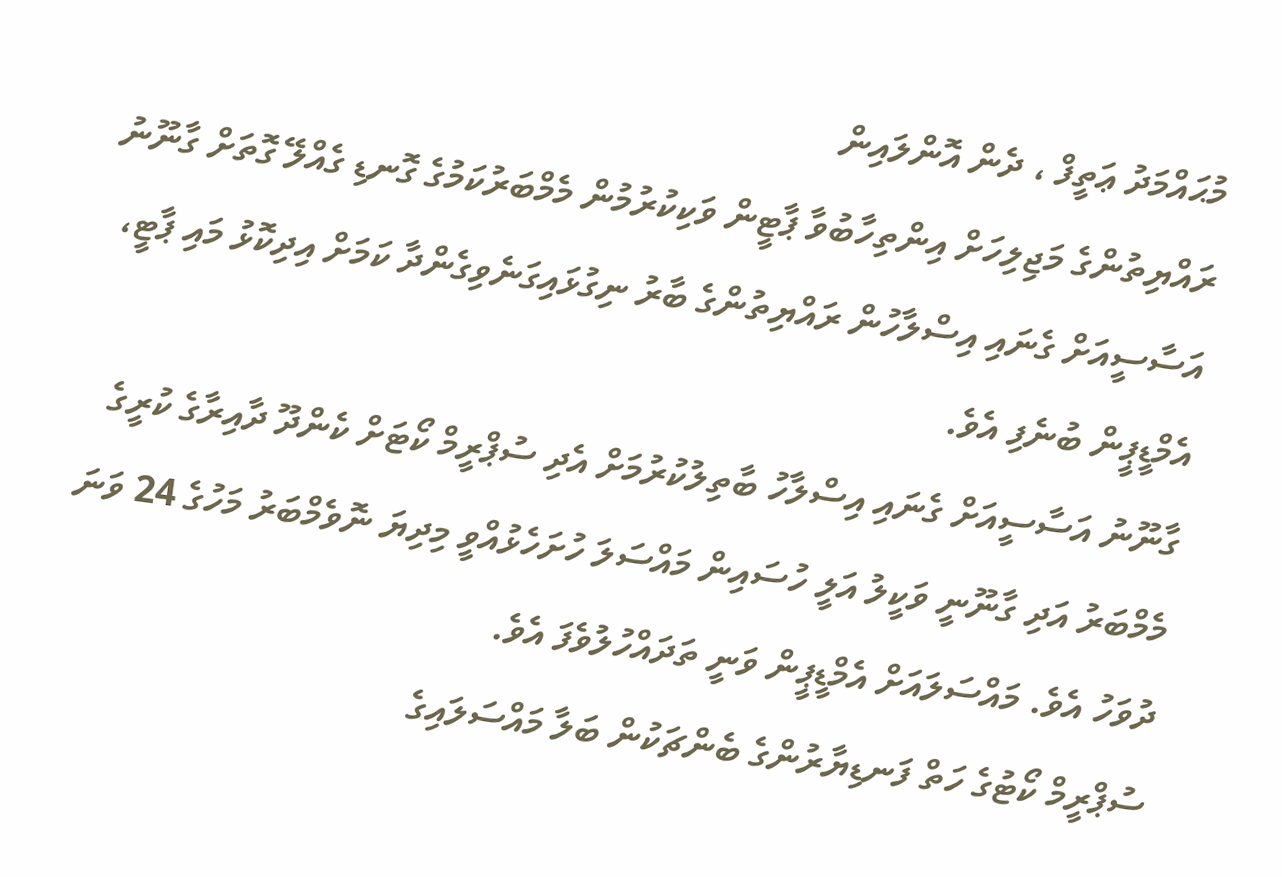މުޙައްމަދު ޢަތީފް ، ދެން އޮންލައިން
ރައްޔިތުންގެ މަޖިލިހަށް އިންތިހާބުވާ ޕާޓީން ވަކިކުރުމުން މެމްބަރުކަމުގެ ގޮނޑި ގެއްލޭ ގޮތަށް ގާނޫނު އަސާސީއަށް ގެނައި އިސްލާހުން ރައްޔިތުންގެ ބާރު ނިގުޅައިގަނެވިގެންދާ ކަމަށް އިދިކޮޅު މައި ޕާޓީ، އެމްޑީޕީން ބުނެފި އެވެ.
ގާނޫނު އަސާސީއަށް ގެނައި އިސްލާހު ބާތިލުކުރުމަށް އެދި ސުޕްރީމް ކޯޓަށް ކެންދޫ ދާއިރާގެ ކުރީގެ މެމްބަރު އަދި ގާނޫނީ ވަކީލު އަލީ ހުސައިން މައްސަލަ ހުށަހެޅުއްވީ މިދިޔަ ނޮވެމްބަރު މަހުގެ 24 ވަނަ ދުވަހު އެވެ. މައްސަލައަށް އެމްޑީޕީން ވަނީ ތަދައްހުލުވެފަ އެވެ.
ސުޕްރީމް ކޯޓުގެ ހަތް ފަނޑިޔާރުންގެ ބެންޗަކުން ބަލާ މައްސަލައިގެ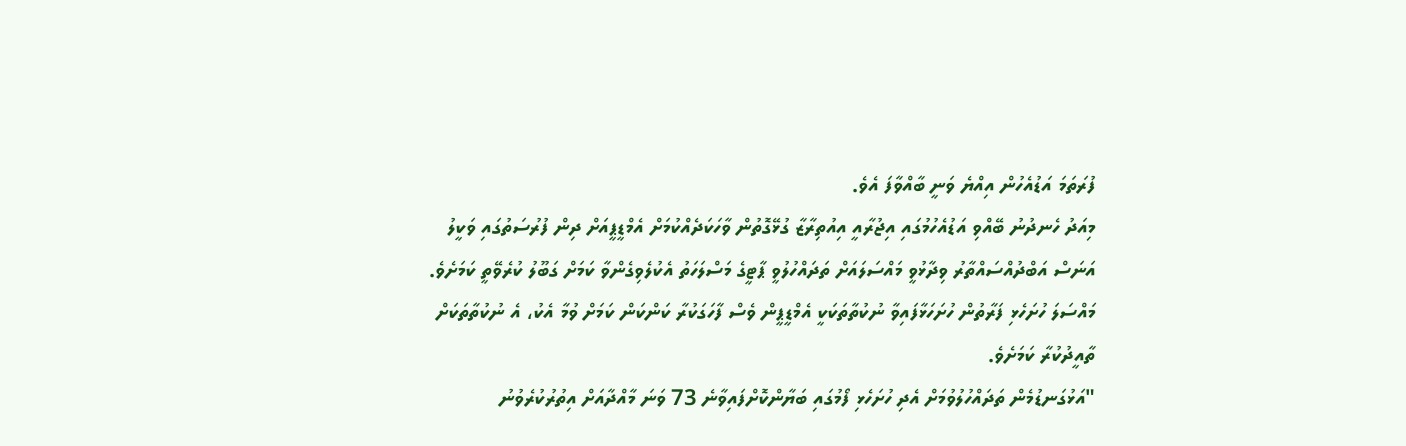ފުރަތަމަ އަޑުއެހުން އިއްޔެ ވަނީ ބާއްވާފަ އެވެ.
މިއަދު ހެނދުނު ބޭއްވި އަޑުއެހުމުގައި އިޖުރާއީ އިއުތިރާޒާ ގުޅޭގޮތުން ވާހަކަދެއްކުމަށް އެމްޑީޕީއަށް ދިން ފުރުސަތުގައި ވަކީލު އަނަސް އަބްދުއްސައްތާރު ވިދާޅުވީ މައްސަލައަށް ތަދައްހުލުވީ ޕާޓީގެ މަސްލަހަތު އެކުލެވިގެންވާ ކަމަށް ގަބޫލު ކުރެވޭތީ ކަމަށެވެ. މައްސަލަ ހުށަހެޅި ފަރާތުން ހުށަހަޅާފައިވާ ނުކުތާތަކަކީ އެމްޑީޕީން ވެސް ފާހަގަކުރާ ކަންކަން ކަމަށް ވުމާ އެކު، އެ ނުކުތާތަކަށް ތާއީދުކުރާ ކަމަށެވެ.
"އަޅުގަނޑުމެން ތަދައްހުލުވުމަށް އެދި ހުށަހެޅި ފޯމުގައި ބަޔާންކޮށްފައިވާނެ 73 ވަނަ މާއްދާއަށް އިތުރުކުރެވުނު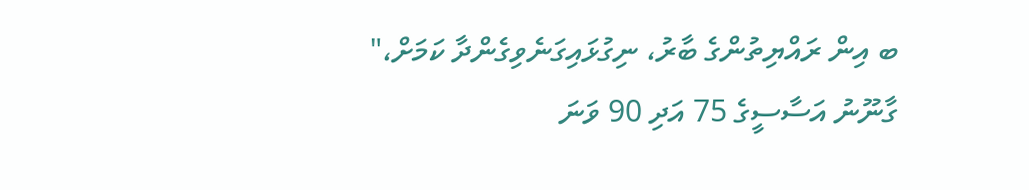ބ އިން ރައްޔިތުންގެ ބާރު، ނިގުޅައިގަނެވިގެންދާ ކަމަށް،"
ގާނޫނު އަސާސީގެ 75 އަދި 90 ވަނަ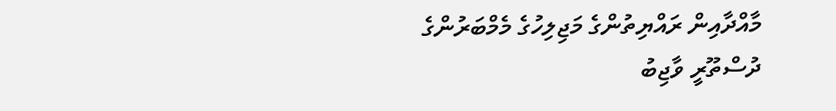މާއްދާއިން ރައްޔިތުންގެ މަޖިލިހުގެ މެމްބަރުންގެ ދުސްތޫރީ ވާޖިބު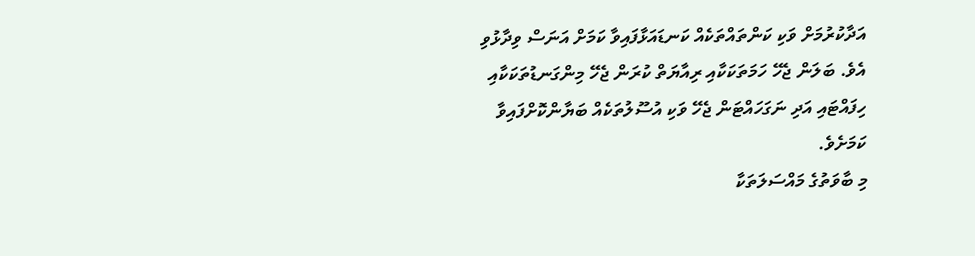އަދާކުރުމަށް ވަކި ކަންތައްތަކެއް ކަނޑައަޅާފައިވާ ކަމަށް އަނަސް ވިދާޅުވި އެވެ. ބަލަން ޖެހޭ ހަމަތަކަކާއި ރިއާޔަތް ކުރަން ޖެހޭ މިންގަނޑުތަކަކާއި ހިފައްޓައި އަދި ނަގަހައްޓަން ޖެހޭ ވަކި އުސޫލުތަކެއް ބަޔާންކޮށްފައިވާ ކަމަށެވެ.
މި ބާވަތުގެ މައްސަލަތަކާ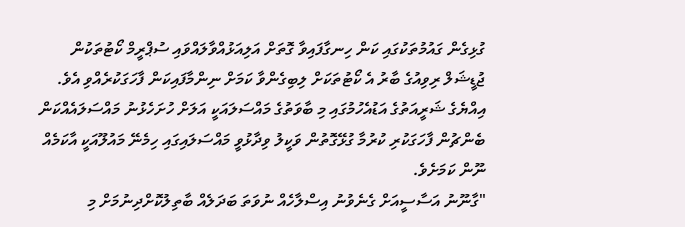ގުޅިގެން ގައުމުތަކުގައި ކަން ހިނގާފައިވާ ގޮތަށް އަލިއަޅުއްވާލައްވައި ސުޕްރީމް ކޯޓުތަކުން ޖުޑީޝަލް ރިވިއުގެ ބާރު އެ ކޯޓުތަކަށް ލިބިގެންވާ ކަމަށް ނިންމާފައިކަން ފާހަގަކުރެއްވި އެވެ.
އިއްޔެގެ ޝަރީއަތުގެ އަޑުއެހުމުގައި މި ބާވަތުގެ މައްސަލައަކީ އަލަށް ހުށަހެޅުނު މައްސަލައެއްކަން ބެންޗުން ފާހަގަކުރި ކުރުމާ ގުޅޭގޮތުން ވަކީލު ވިދާޅުވީ މައްސަލައިގައި ހިމެނޭ މައުލޫއަކީ އާކަމެއް ނޫން ކަމަށެވެ.
"ގާނޫނު އަސާސީއަށް ގެނެވުނު އިސްލާހެއް ނުވަތަ ބަދަލެއް ބާތިލުކޮށްދިނުމަށް މި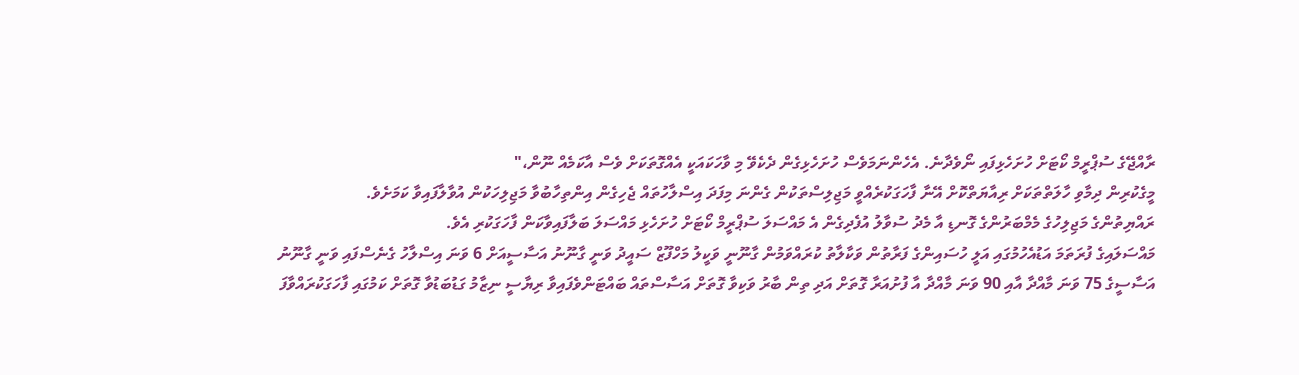ރާއްޖޭގެ ސުޕްރީމް ކޯޓަށް ހުށަހެޅިފައި ނޯވެދާނެ. އެހެންނަމަވެސް ހުށަހެޅިގެން ދެކެވޭ މި ވާހަކައަކީ އެއްގޮތަކަށް ވެސް އާކަމެއް ނޫން،"
މީގެކުރިން ދިމާވި ހާލަތްތަކަށް ރިއާޔަތްކޮށް އޭނާ ފާހަގަކުރެއްވީ މަޖިލިސްތަކުން ގެންނަ މިފަދަ އިސްލާހުތައް ޖެހިގެން އިންތިހާބުވާ މަޖިލިހަކުން އުވާލާފައިވާ ކަމަށެވެ.
ރައްޔިތުންގެ މަޖިލިހުގެ މެމްބަރުންގެ ގޮނޑި އާ މެދު ސުވާލު އުފެދިގެން އެ މައްސަލަ ސުޕްރީމް ކޯޓަށް ހުށަހެޅި މައްސަލަ ބަލާފައިވާކަން ފާހަގަކުރި އެވެ.
މައްސަލައިގެ ފުރަތަމަ އަޑުއެހުމުގައި އަލީ ހުސައިންގެ ފަރާތުން ވަކާލާތު ކުރައްވަމުން ގާނޫނީ ވަކީލު މަހްފޫޒް ސައީދު ވަނީ ގާނޫނު އަސާސީއަށް 6 ވަނަ އިސްލާހު ގެނެސްފައި ވަނީ ގާނޫނު އަސާސީގެ 75 ވަނަ މާއްދާ އާއި 90 ވަނަ މާއްދާ އާ ފުށުއަރާ ގޮތަށް އަދި ތިން ބާރު ވަކިވާ ގޮތަށް އަސާސްތައް ބައްޓަންވެފައިވާ ރިޔާސީ ނިޒާމު ގަޑުބަޑުވާ ގޮތަށް ކަމުގައި ފާހަގަކުރައްވާފަ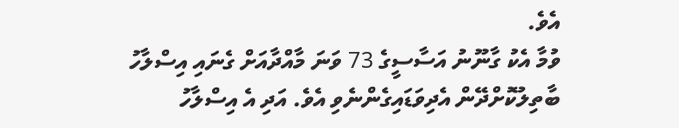އެވެ.
ވުމާ އެކު ގާނޫނު އަސާސީގެ 73 ވަނަ މާއްދާއަށް ގެނައި އިސްލާހު ބާތިލުކޮށްދޭން އެދިވަޑައިގެންނެވި އެވެ. އަދި އެ އިސްލާހު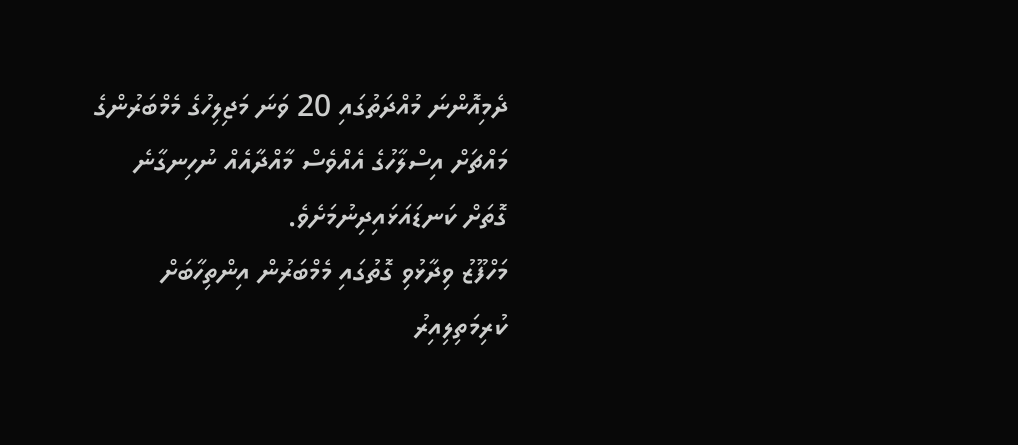ދެމިއޮންނަ މުއްދަތުގައި 20 ވަނަ މަޖިލިހުގެ މެމްބަރުންގެ މައްޗަށް އިސްލާހުގެ އެއްވެސް މާއްދާއެއް ނުހިނގާނެ ގޮތަށް ކަނޑައަޅައިދިނުމަށެވެ.
މަހްފޫޒު ވިދާޅުވި ގޮތުގައި މެމްބަރުން އިންތިހާބަށް ކުރިމަތިލިއިރު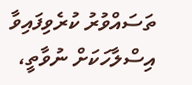ތަސައްވުރު ކުރެވިފައިވާ އިސްލާހަކަށް ނުވާތީ،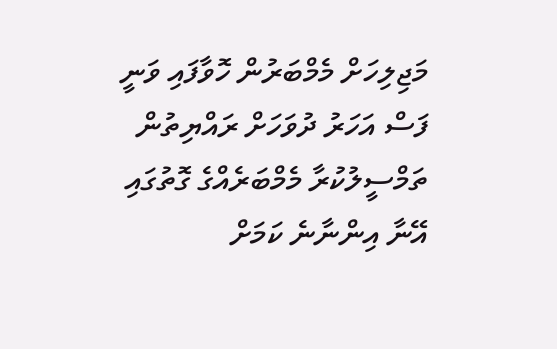މަޖިލިހަށް މެމްބަރުން ހޮވާފައި ވަނީ ފަސް އަހަރު ދުވަހަށް ރައްޔިތުން ތަމްސީލުކުރާ މެމްބަރެއްގެ ގޮތުގައި އޭނާ އިންނާނެ ކަމަށް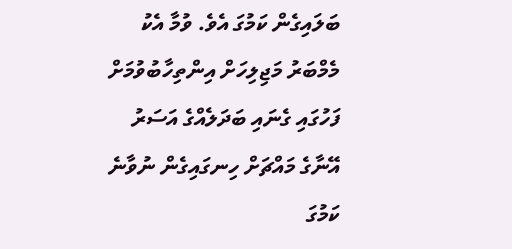ބަލައިގެން ކަމުގަ އެވެ. ވުމާ އެކު މެމްބަރު މަޖިލިހަށް އިންތިހާބުވުމަށް ފަހުގައި ގެނައި ބަދަލެއްގެ އަސަރު އޭނާގެ މައްޗަށް ހިނގައިގެން ނުވާނެ ކަމުގަ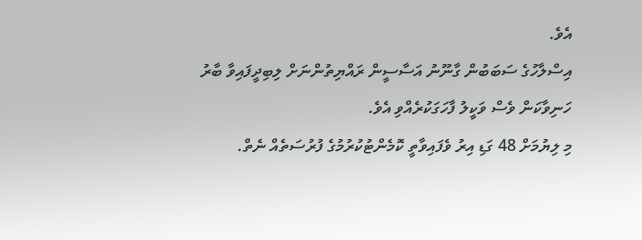އެވެ.
އިސްލާހުގެ ސަބަބުން ގާނޫނު އަސާސީން ރައްޔިތުންނަށް ލިބިދީފައިވާ ބާރު ހަނިވާކަން ވެސް ވަކީލު ފާހަގަކުރެއްވި އެވެ.
މި ލިޔުމަށް 48 ގަޑި އިރު ވެފައިވާތީ ކޮމެންޓުކުރުމުގެ ފުރުސަތެއް ނެތް.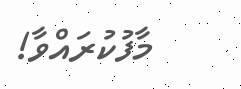މާފުކުރައްވާ!